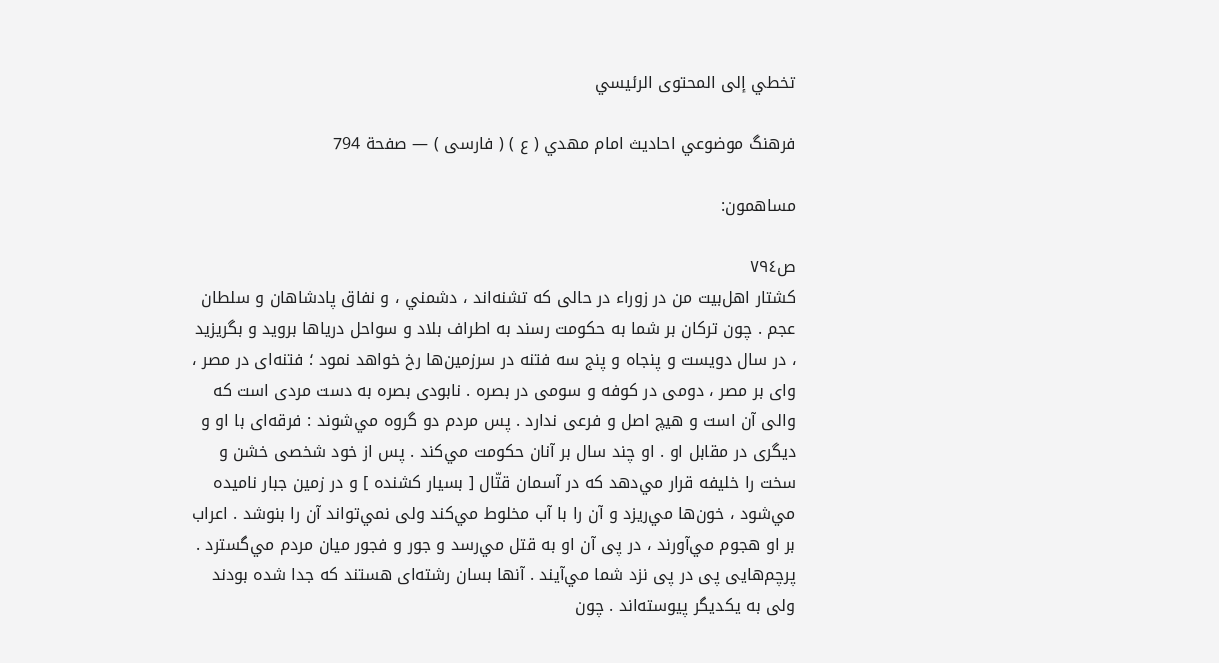تخطي إلى المحتوى الرئيسي

فرهنگ موضوعي احاديث امام مهدي ( ع ) ( فارسى ) — صفحة 794

مساهمون:

ص٧٩٤
كشتار اهل‌بيت من در زوراء در حالى كه تشنه‌اند ، دشمني ، و نفاق پادشاهان و سلطان عجم . چون تركان بر شما به حكومت رسند به اطراف بلاد و سواحل درياها برويد و بگريزيد ، در سال دويست و پنجاه و پنج سه فتنه در سرزمين‌ها رخ خواهد نمود ؛ فتنه‌اى در مصر ، واى بر مصر ، دومى در كوفه و سومى در بصره . نابودى بصره به دست مردى است كه والى آن است و هيچ اصل و فرعى ندارد . پس مردم دو گروه مي‌شوند : فرقه‌اى با او و ديگرى در مقابل او . او چند سال بر آنان حكومت مي‌كند . پس از خود شخصى خشن و سخت را خليفه قرار مي‌دهد كه در آسمان قتّال [ بسيار كشنده ] و در زمين جبار ناميده مي‌شود ، خون‌ها مي‌ريزد و آن را با آب مخلوط مي‌كند ولى نمي‌تواند آن را بنوشد . اعراب بر او هجوم مي‌آورند ، در پى آن او به قتل مي‌رسد و جور و فجور ميان مردم مي‌گسترد . پرچم‌هايى پى در پى نزد شما مي‌آيند . آنها بسان رشته‌اى هستند كه جدا شده بودند ولى به يكديگر پيوسته‌اند . چون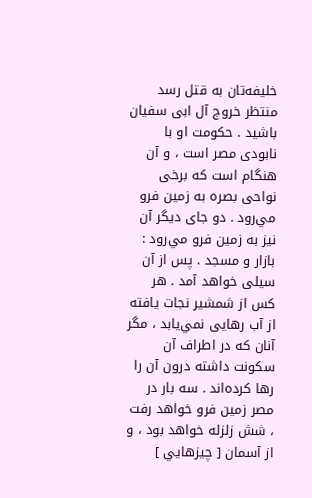خليفه‌تان به قتل رسد منتظر خروج آل ابى سفيان باشيد . حكومت او با نابودى مصر است ، و آن هنگام است كه برخى نواحى بصره به زمين فرو مي‌رود . دو جاى ديگر آن نيز به زمين فرو مي‌رود : بازار و مسجد . پس از آن سيلى خواهد آمد . هر كس از شمشير نجات يافته از آب رهايى نمي‌يابد ، مگر آنان كه در اطراف آن سكونت داشته درون آن را رها كرده‌اند . سه بار در مصر زمين فرو خواهد رفت ، شش زلزله خواهد بود ، و از آسمان [ چيزهايي ]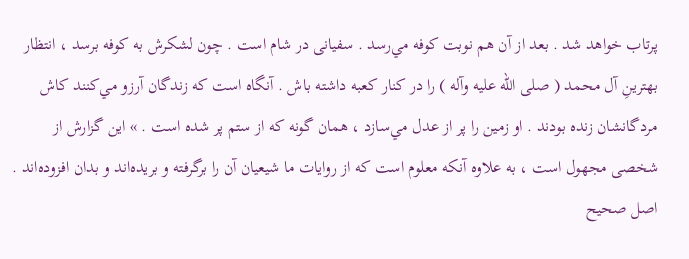پرتاب خواهد شد . بعد از آن هم نوبت كوفه مي‌رسد . سفيانى در شام است . چون لشكرش به كوفه برسد ، انتظار بهترينِ آل محمد ( صلى الله عليه وآله ) را در كنار كعبه داشته باش . آنگاه است كه زندگان آرزو مي‌كنند كاش مردگانشان زنده بودند . او زمين را پر از عدل مي‌سازد ، همان گونه كه از ستم پر شده است . » اين گزارش از شخصى مجهول است ، به علاوه آنكه معلوم است كه از روايات ما شيعيان آن را برگرفته و بريده‌اند و بدان افزوده‌اند . اصل صحيح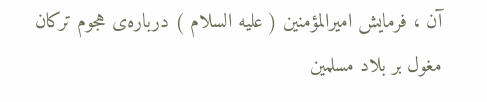آن ، فرمايش اميرالمؤمنين ( عليه السلام ) درباره‌ى هجوم تركان مغول بر بلاد مسلمين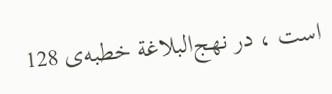است ، در نهج‌البلاغة خطبه‌ى 128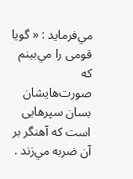مي‌فرمايد : « گويا قومى را مي‌بينم كه صورت‌هايشان بسان سپرهايى است كه آهنگر بر آن ضربه مي‌زند .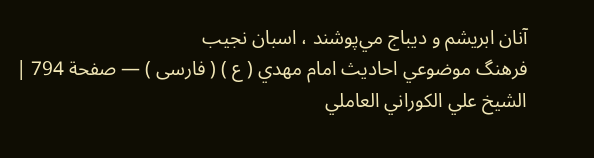آنان ابريشم و ديباج مي‌پوشند ، اسبان نجيب
فرهنگ موضوعي احاديث امام مهدي ( ع ) ( فارسى ) — صفحة 794 | الشيخ علي الكوراني العاملي